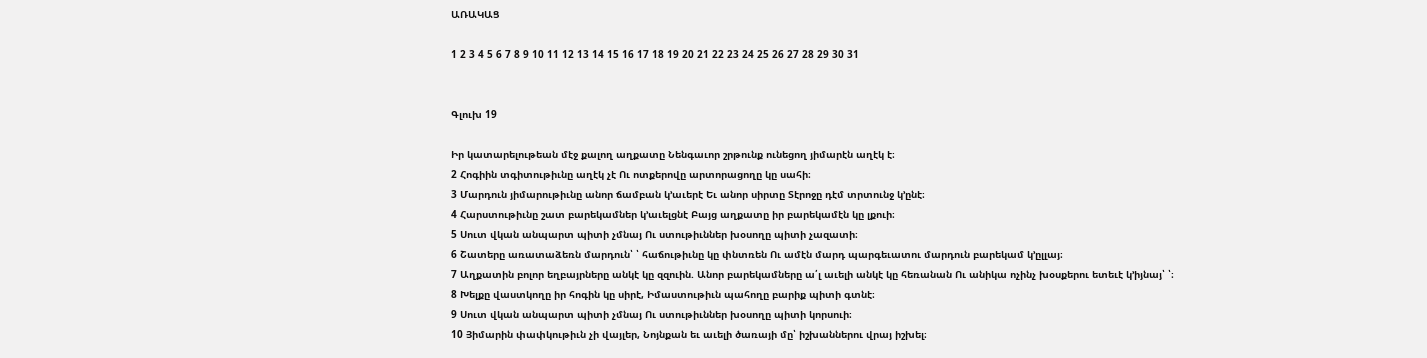ԱՌԱԿԱՑ

1 2 3 4 5 6 7 8 9 10 11 12 13 14 15 16 17 18 19 20 21 22 23 24 25 26 27 28 29 30 31


Գլուխ 19

Իր կատարելութեան մէջ քալող աղքատը Նենգաւոր շրթունք ունեցող յիմարէն աղէկ է։
2 Հոգիին տգիտութիւնը աղէկ չէ Ու ոտքերովը արտորացողը կը սահի։
3 Մարդուն յիմարութիւնը անոր ճամբան կ’աւերէ Եւ անոր սիրտը Տէրոջը դէմ տրտունջ կ’ընէ։
4 Հարստութիւնը շատ բարեկամներ կ’աւելցնէ Բայց աղքատը իր բարեկամէն կը լքուի։
5 Սուտ վկան անպարտ պիտի չմնայ Ու ստութիւններ խօսողը պիտի չազատի։
6 Շատերը առատաձեռն մարդուն՝ ՝ հաճութիւնը կը փնտռեն Ու ամէն մարդ պարգեւատու մարդուն բարեկամ կ’ըլլայ։
7 Աղքատին բոլոր եղբայրները անկէ կը զզուին. Անոր բարեկամները ա՛լ աւելի անկէ կը հեռանան Ու անիկա ոչինչ խօսքերու ետեւէ կ’իյնայ՝ ՝։
8 Խելքը վաստկողը իր հոգին կը սիրէ, Իմաստութիւն պահողը բարիք պիտի գտնէ։
9 Սուտ վկան անպարտ պիտի չմնայ Ու ստութիւններ խօսողը պիտի կորսուի։
10 Յիմարին փափկութիւն չի վայլեր, Նոյնքան եւ աւելի ծառայի մը՝ իշխաններու վրայ իշխել։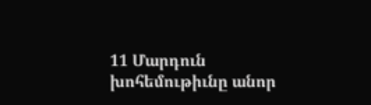11 Մարդուն խոհեմութիւնը անոր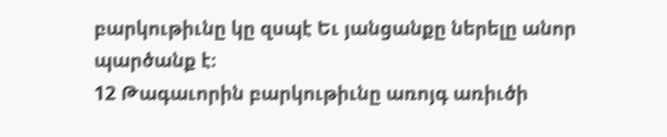բարկութիւնը կը զսպէ Եւ յանցանքը ներելը անոր պարծանք է։
12 Թագաւորին բարկութիւնը առոյգ առիւծի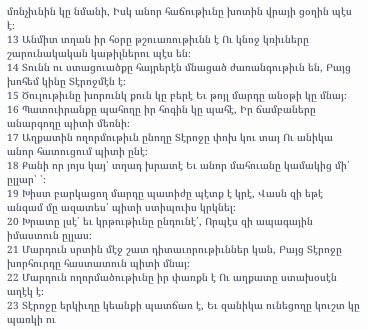մռնչիւնին կը նմանի, Իսկ անոր հաճութիւնը խոտին վրայի ցօղին պէս է։
13 Անմիտ տղան իր հօրը թշուառութիւնն է Ու կնոջ կռիւները շարունակական կաթիլներու պէս են։
14 Տունն ու ստացուածքը հայրերէն մնացած ժառանգութիւն են, Բայց խոհեմ կինը Տէրոջմէն է։
15 Ծուլութիւնը խորունկ քուն կը բերէ Եւ թոյլ մարդը անօթի կը մնայ։
16 Պատուիրանքը պահողը իր հոգին կը պահէ, Իր ճամբաները անարգողը պիտի մեռնի։
17 Աղքատին ողորմութիւն ընողը Տէրոջը փոխ կու տայ Ու անիկա անոր հատուցում պիտի ընէ։
18 Քանի որ յոյս կայ՝ տղադ խրատէ Եւ անոր մահուանը կամակից մի՛ ըլլար՝ ՝։
19 Խիստ բարկացող մարդը պատիժը պէտք է կրէ, Վասն զի եթէ անգամ մը ազատես՝ պիտի ստիպուիս կրկնել։
20 Խրատը լսէ՛ եւ կրթութիւնը ընդունէ՛, Որպէս զի ապագային իմաստուն ըլլաս։
21 Մարդուն սրտին մէջ շատ դիտաւորութիւններ կան, Բայց Տէրոջը խորհուրդը հաստատուն պիտի մնայ։
22 Մարդուն ողորմածութիւնը իր փառքն է Ու աղքատը ստախօսէն աղէկ է։
23 Տէրոջը երկիւղը կեանքի պատճառ է, Եւ զանիկա ունեցողը կուշտ կը պառկի ու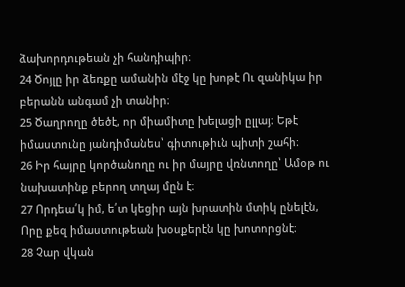ձախորդութեան չի հանդիպիր։
24 Ծոյլը իր ձեռքը ամանին մէջ կը խոթէ Ու զանիկա իր բերանն անգամ չի տանիր։
25 Ծաղրողը ծեծէ, որ միամիտը խելացի ըլլայ։ Եթէ իմաստունը յանդիմանես՝ գիտութիւն պիտի շահի։
26 Իր հայրը կործանողը ու իր մայրը վռնտողը՝ Ամօթ ու նախատինք բերող տղայ մըն է։
27 Որդեա՛կ իմ, ե՛տ կեցիր այն խրատին մտիկ ընելէն, Որը քեզ իմաստութեան խօսքերէն կը խոտորցնէ։
28 Չար վկան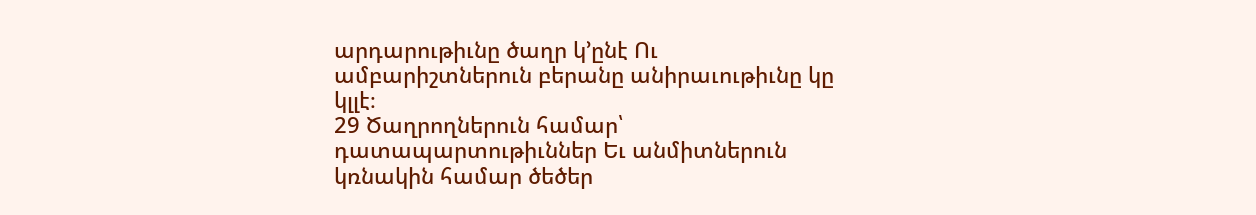արդարութիւնը ծաղր կ’ընէ Ու ամբարիշտներուն բերանը անիրաւութիւնը կը կլլէ։
29 Ծաղրողներուն համար՝ դատապարտութիւններ Եւ անմիտներուն կռնակին համար ծեծեր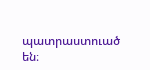պատրաստուած են։